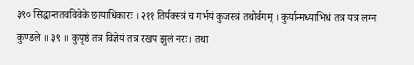३९० सिद्धान्ततवविवेके छायाधिकारः । २११ तिर्यक्स्त्रं च गर्भयं कुजस्त्रं तथोर्वगम् । कुर्यान्मध्याभिधं तत्र यत्र लग्न कुण्डले ॥ ३९ ॥ कुपृष्ठं तत्र विज्ञेयं तत्र रखप झुलं नरः। तथा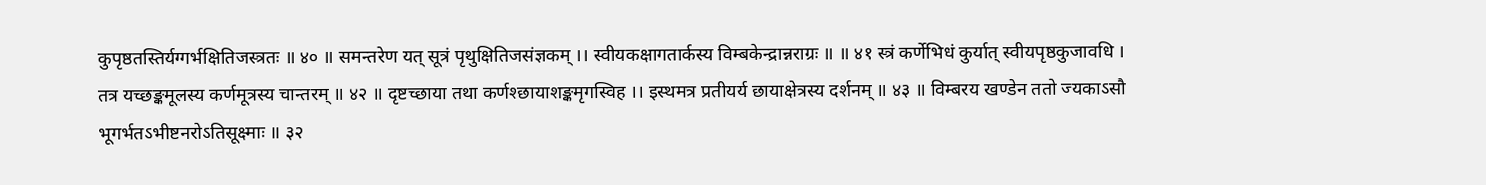कुपृष्ठतस्तिर्यग्गर्भक्षितिजस्त्रतः ॥ ४० ॥ समन्तरेण यत् सूत्रं पृथुक्षितिजसंज्ञकम् ।। स्वीयकक्षागतार्कस्य विम्बकेन्द्रान्नराग्रः ॥ ॥ ४१ स्त्रं कर्णेभिधं कुर्यात् स्वीयपृष्ठकुजावधि । तत्र यच्छङ्कमूलस्य कर्णमूत्रस्य चान्तरम् ॥ ४२ ॥ दृष्टच्छाया तथा कर्णश्छायाशङ्कमृगस्विह ।। इस्थमत्र प्रतीयर्य छायाक्षेत्रस्य दर्शनम् ॥ ४३ ॥ विम्बरय खण्डेन ततो ज्यकाऽसौ भूगर्भतऽभीष्टनरोऽतिसूक्ष्माः ॥ ३२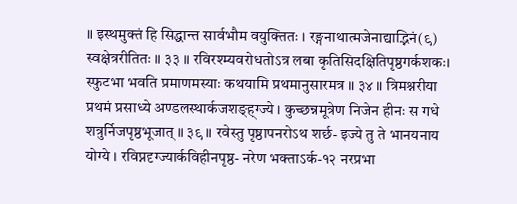॥ इस्थमुक्तं हि सिद्धान्त सार्वभौम वयुक्तितः । रङ्गनाथात्मजेनाद्याद्भिनं(९) स्वक्षेत्ररीतितः ॥ ३३ ॥ रविरश्म्यवरोधतोऽत्र लबा कृतिसिदक्षितिपृष्ठगर्कशकः। स्फुटभा भवति प्रमाणमस्याः कथयामि प्रथमानुसारमत्र ॥ ३४ ॥ त्रिमश्नरीया प्रथमं प्रसाध्ये अण्डलस्थार्कजशङ्ह्ग्ज्ये । कुच्छन्नमूत्रेण निजेन हीनः स गधे शत्रुर्निजपृष्ठभूजात् ॥ ३९ ॥ रवेस्तु पृष्ठापनरोऽथ शर्छ- इज्ये तु ते भानयनाय योग्ये । रविप्नदृग्ज्यार्कविहीनपृष्ठ- नरेण भक्ताऽर्क-१२ नरप्रभा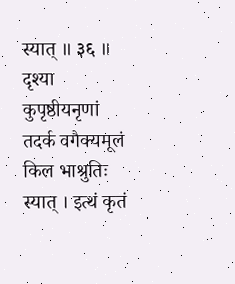स्यात् ॥ ३६ ॥ दृश्या कुपृष्ठीयनृणां तदर्क वगैक्यमूलं किल भाश्रुतिः स्यात् । इत्थं कृतं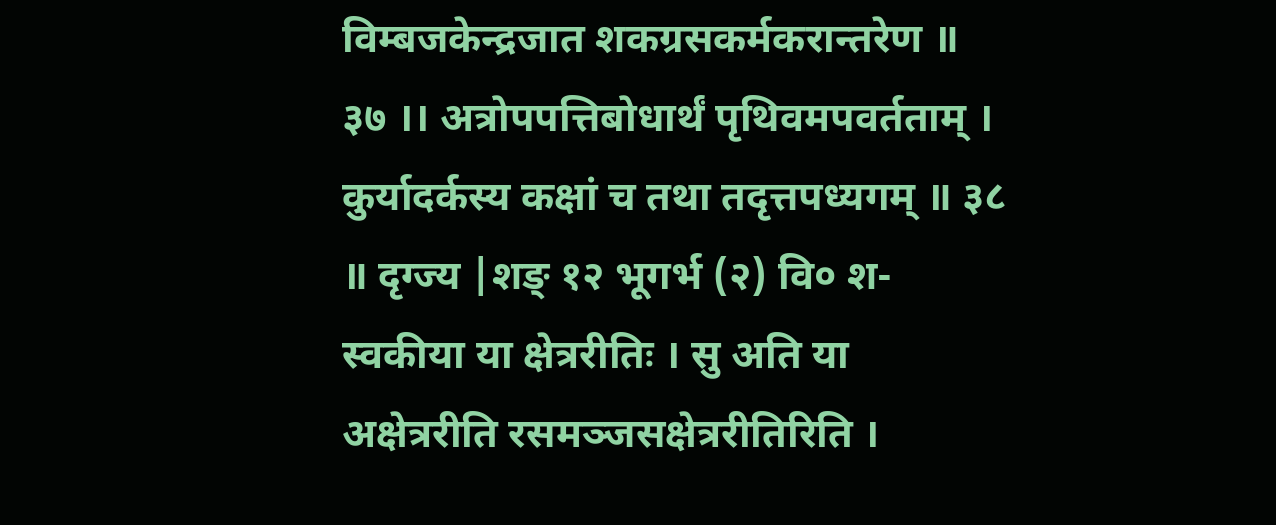विम्बजकेन्द्रजात शकग्रसकर्मकरान्तरेण ॥ ३७ ।। अत्रोपपत्तिबोधार्थं पृथिवमपवर्तताम् । कुर्यादर्कस्य कक्षां च तथा तदृत्तपध्यगम् ॥ ३८ ॥ दृग्ज्य |शङ् १२ भूगर्भ (२) वि० श-स्वकीया या क्षेत्ररीतिः । सु अति या अक्षेत्ररीति रसमञ्जसक्षेत्ररीतिरिति ।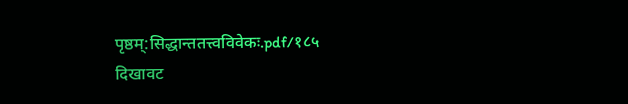पृष्ठम्:सिद्धान्ततत्त्वविवेकः.pdf/१८५
दिखावट